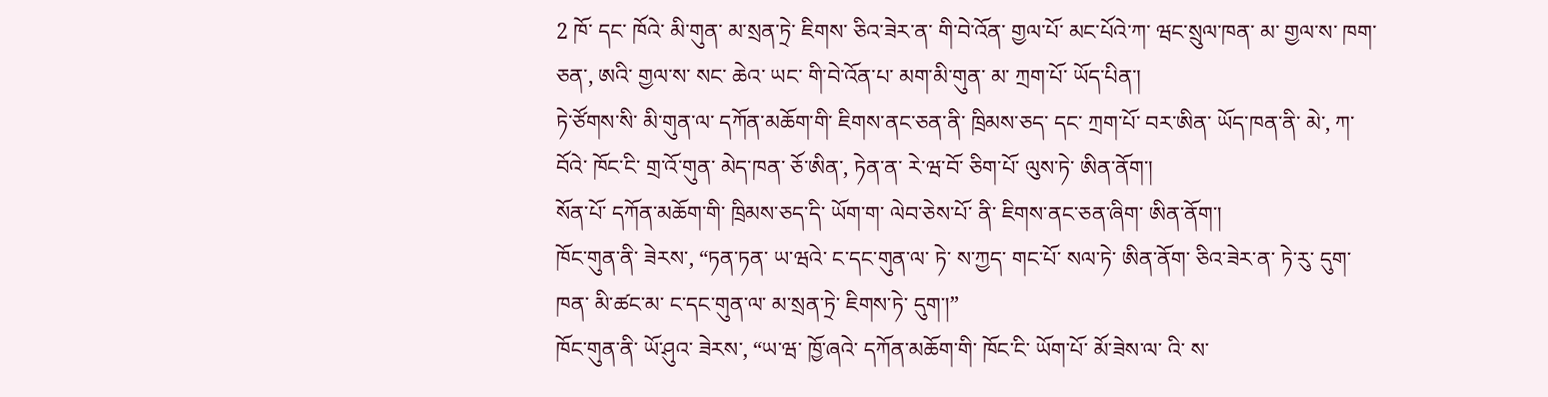2 ཁོ་ དང་ ཁོའེ་ མི་གུན་ མ་སྲན་ཏྲེ་ ཇིགས་ ཅིའ་ཟེར་ན་ གི་བེ་འོན་ གྱལ་པོ་ མང་པོའེ་ཀ་ ཝང་སྲུལ་ཁན་ མ་ གྱལ་ས་ ཁག་ཅན་, ཨའི་ གྱལ་ས་ སང་ ཆེའ་ ཡང་ གི་བེ་འོན་པ་ མག་མི་གུན་ མ་ ཀྲག་པོ་ ཡོད་པིན་།
ཏེ་ཙོགས་སི་ མི་གུན་ལ་ དཀོན་མཆོག་གི་ ཇིགས་ནང་ཅན་ནི་ ཁྲིམས་ཅད་ དང་ ཀྲག་པོ་ བར་ཨིན་ ཡོད་ཁན་ནི་ མེ་, ཀ་བོའེ་ ཁོང་ངི་ གྲ་འོ་གུན་ མེད་ཁན་ ཅོ་ཨིན་, ཏེན་ན་ རེ་ཝ་བོ་ ཅིག་པོ་ ལུས་ཏེ་ ཨིན་ནོག་།
སོན་པོ་ དཀོན་མཆོག་གི་ ཁྲིམས་ཅད་དི་ ཡོག་ག་ ལེབ་ཅེས་པོ་ ནི་ ཇིགས་ནང་ཅན་ཞིག་ ཨིན་ནོག་།
ཁོང་གུན་ནི་ ཟེརས་, “ཏན་ཏན་ ཡ་ཝའེ་ ང་དང་གུན་ལ་ ཏེ་ ས་ཀྱད་ གང་པོ་ སལ་ཏེ་ ཨིན་ནོག་ ཅིའ་ཟེར་ན་ ཏེ་རུ་ དུག་ཁན་ མི་ཚང་མ་ ང་དང་གུན་ལ་ མ་སྲན་ཏྲེ་ ཇིགས་ཏེ་ དུག་།”
ཁོང་གུན་ནི་ ཡོ་ཤུའ་ ཟེརས་, “ཡ་ཝ་ ཁྱོ་ཞའེ་ དཀོན་མཆོག་གི་ ཁོང་ངི་ ཡོག་པོ་ མོ་ཟེས་ལ་ འི་ ས་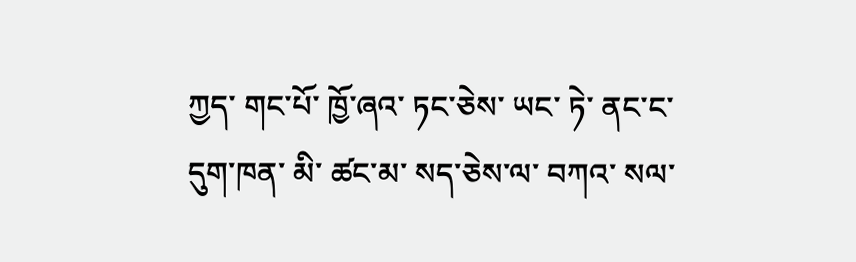ཀྱད་ གང་པོ་ ཁྱོ་ཞའ་ ཏང་ཅེས་ ཡང་ ཏེ་ ནང་ང་ དུག་ཁན་ མི་ ཚང་མ་ སད་ཅེས་ལ་ བཀའ་ སལ་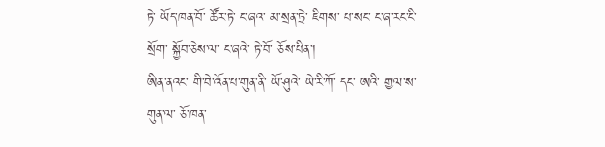ཏེ་ ཡོད་ཁན་བོ་ ཚོར་ཏེ་ ང་ཞའ་ མ་སྲན་ཏྲེ་ ཇིགས་ པ་སང་ ང་ཞ་རང་ངི་ སྲོག་ སྐྱོབ་ཅེས་ལ་ ང་ཞའེ་ ཏེ་བོ་ ཅོས་པིན་།
ཨིན་ནའང་ གི་བེ་འོན་པ་གུན་ནི་ ཡོ་ཤུའེ་ ཡེ་རི་ཀོ་ དང་ ཨའི་ གྱལ་ས་གུན་ལ་ ཅོ་ཁན་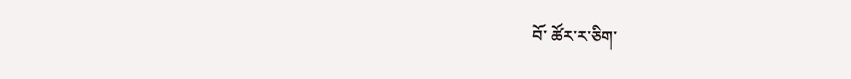བོ་ ཚོར་ར་ཅིག་